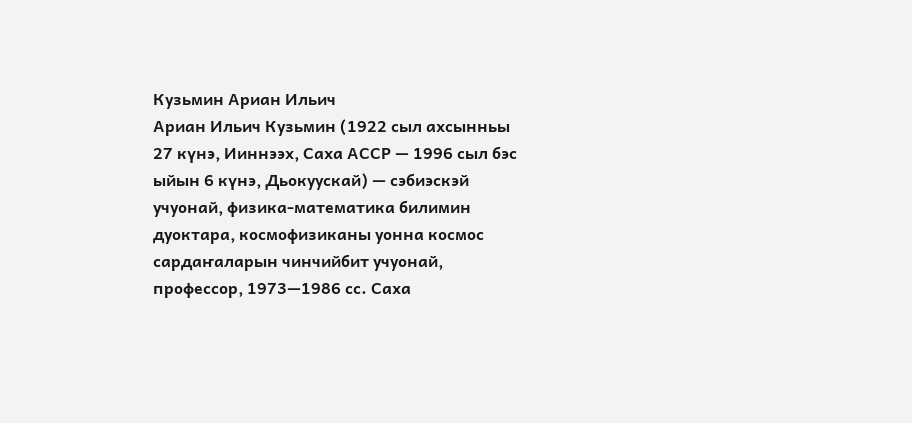Кузьмин Ариан Ильич
Ариан Ильич Кузьмин (1922 сыл ахсынньы 27 күнэ, Ииннээх, Саха АССР — 1996 сыл бэс ыйын 6 күнэ, Дьокуускай) — сэбиэскэй учуонай, физика-математика билимин дуоктара, космофизиканы уонна космос сардаҥаларын чинчийбит учуонай, профессор, 1973—1986 сс. Саха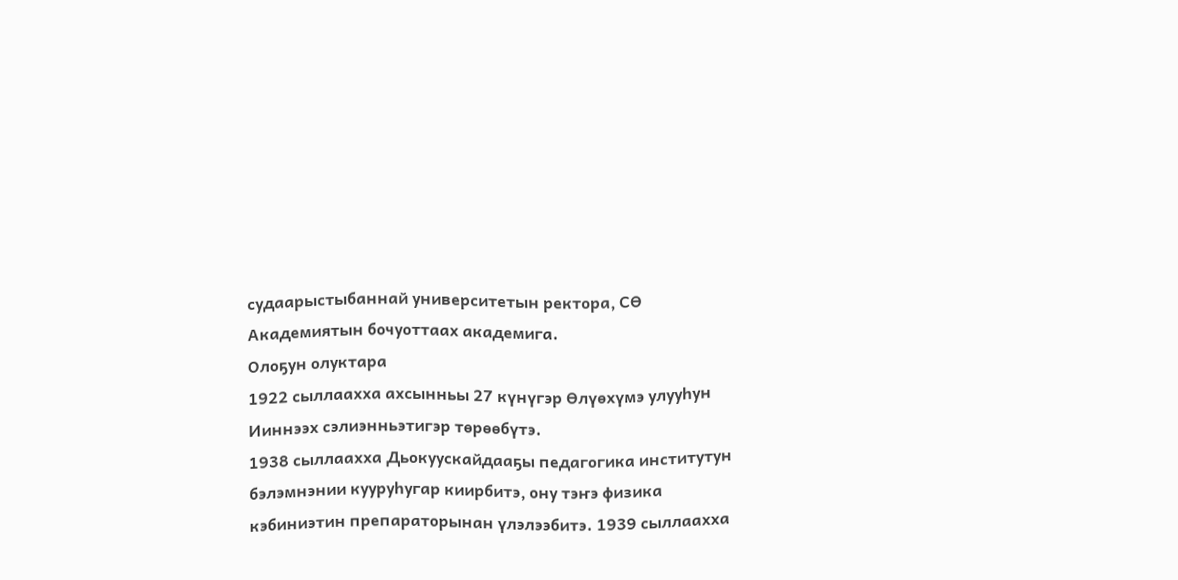судаарыстыбаннай университетын ректора, СӨ Академиятын бочуоттаах академига.
Олоҕун олуктара
1922 сыллаахха ахсынньы 27 күнүгэр Өлүөхүмэ улууһун Ииннээх сэлиэнньэтигэр төрөөбүтэ.
1938 сыллаахха Дьокуускайдааҕы педагогика институтун бэлэмнэнии кууруһугар киирбитэ, ону тэҥэ физика кэбиниэтин препараторынан үлэлээбитэ. 1939 сыллаахха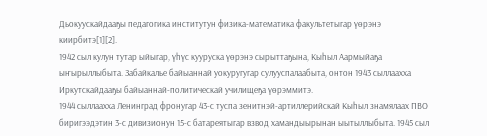Дьокуускайдааҕы педагогика институтун физика-математика факультетыгар үөрэнэ киирбитэ[1][2].
1942 сыл кулун тутар ыйыгар, үһүс кууруска үөрэнэ сырыттаҕына, Кыһыл Аармыйаҕа ыҥырыллыбыта. Забайкалье байыаннай уокуругугар сулууспалаабыта, онтон 1943 сыллаахха Иркутскайдааҕы байыаннай-политическай училищеҕа үөрэммитэ.
1944 сыллаахха Ленинград фронугар 43-с туспа зенитнэй-артиллерийскай Кыһыл знамялаах ПВО биригээдэтин 3-с дивизионун 15-с батареятыгар взвод хамандыырынан ыытыллыбыта. 1945 сыл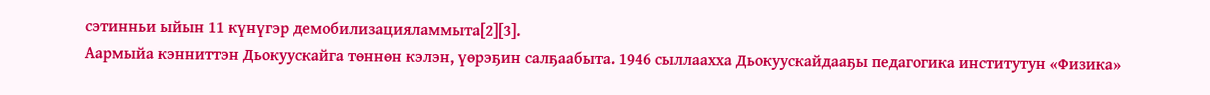сэтинньи ыйын 11 күнүгэр демобилизацияламмыта[2][3].
Аармыйа кэнниттэн Дьокуускайга төннөн кэлэн, үөрэҕин салҕаабыта. 1946 сыллаахха Дьокуускайдааҕы педагогика институтун «Физика»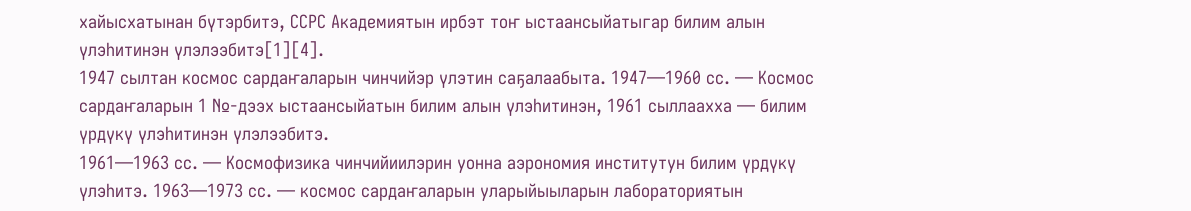хайысхатынан бүтэрбитэ, ССРС Академиятын ирбэт тоҥ ыстаансыйатыгар билим алын үлэһитинэн үлэлээбитэ[1][4].
1947 сылтан космос сардаҥаларын чинчийэр үлэтин саҕалаабыта. 1947—1960 сс. — Космос сардаҥаларын 1 №-дээх ыстаансыйатын билим алын үлэһитинэн, 1961 сыллаахха — билим үрдүкү үлэһитинэн үлэлээбитэ.
1961—1963 сс. — Космофизика чинчийиилэрин уонна аэрономия институтун билим үрдүкү үлэһитэ. 1963—1973 сс. — космос сардаҥаларын уларыйыыларын лабораториятын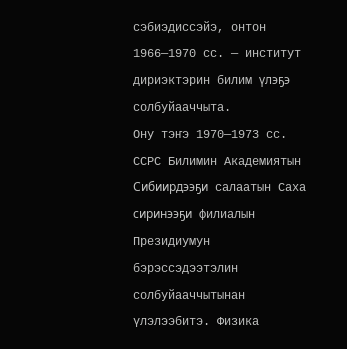сэбиэдиссэйэ, онтон 1966—1970 сс. — институт дириэктэрин билим үлэҕэ солбуйааччыта.
Ону тэҥэ 1970—1973 сс. ССРС Билимин Академиятын Сибиирдээҕи салаатын Саха сиринээҕи филиалын Президиумун бэрэссэдээтэлин солбуйааччытынан үлэлээбитэ. Физика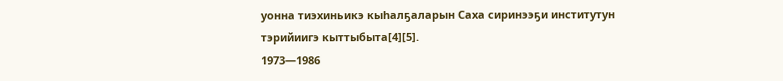уонна тиэхиньикэ кыһалҕаларын Саха сиринээҕи институтун тэрийиигэ кыттыбыта[4][5].
1973—1986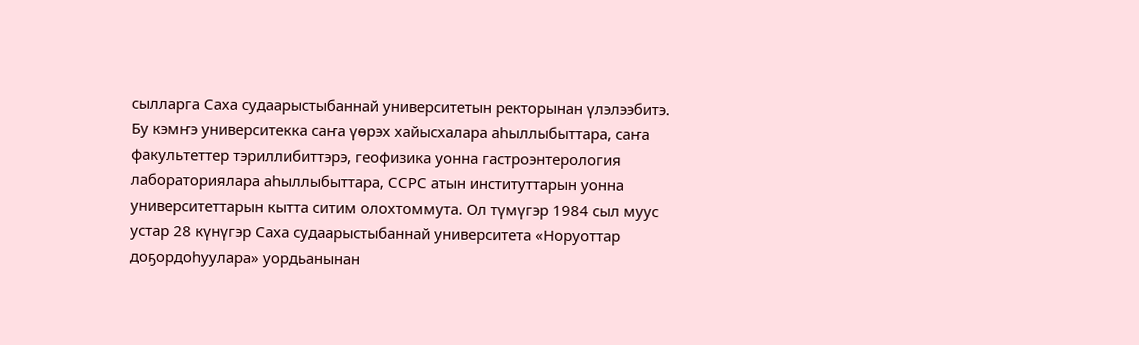сылларга Саха судаарыстыбаннай университетын ректорынан үлэлээбитэ. Бу кэмҥэ университекка саҥа үөрэх хайысхалара аһыллыбыттара, саҥа факультеттер тэриллибиттэрэ, геофизика уонна гастроэнтерология лабораториялара аһыллыбыттара, ССРС атын институттарын уонна университеттарын кытта ситим олохтоммута. Ол түмүгэр 1984 сыл муус устар 28 күнүгэр Саха судаарыстыбаннай университета «Норуоттар доҕордоһуулара» уордьанынан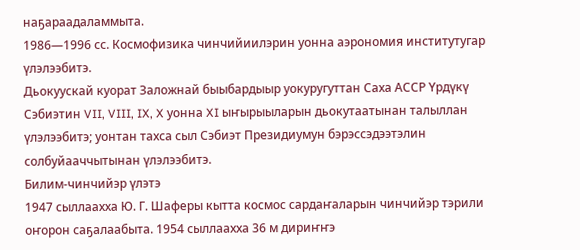наҕараадаламмыта.
1986—1996 сс. Космофизика чинчийиилэрин уонна аэрономия институтугар үлэлээбитэ.
Дьокуускай куорат Заложнай быыбардыыр уокуругуттан Саха АССР Үрдүкү Сэбиэтин VII, VIII, IX, X уонна XI ыҥырыыларын дьокутаатынан талыллан үлэлээбитэ; уонтан тахса сыл Сэбиэт Президиумун бэрэссэдээтэлин солбуйааччытынан үлэлээбитэ.
Билим-чинчийэр үлэтэ
1947 сыллаахха Ю. Г. Шаферы кытта космос сардаҥаларын чинчийэр тэрили оҥорон саҕалаабыта. 1954 сыллаахха 36 м дириҥҥэ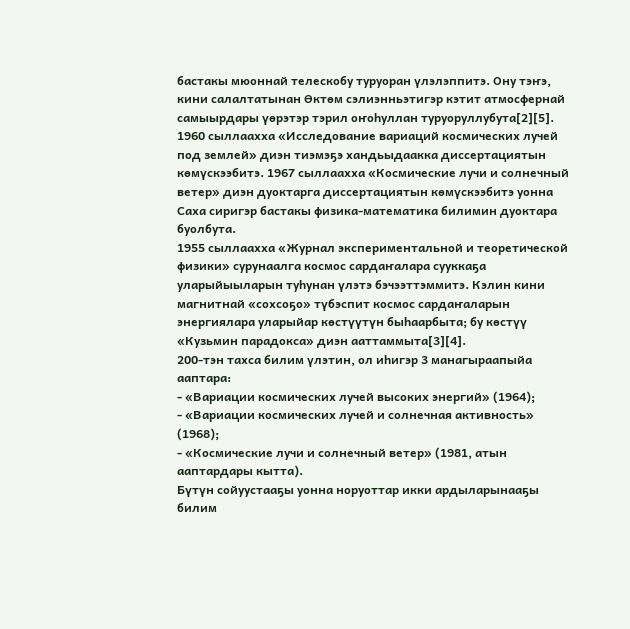бастакы мюоннай телескобу туруоран үлэлэппитэ. Ону тэҥэ, кини салалтатынан Өктөм сэлиэнньэтигэр кэтит атмосфернай самыырдары үөрэтэр тэрил оҥоһуллан туруоруллубута[2][5].
1960 сыллаахха «Исследование вариаций космических лучей под землей» диэн тиэмэҕэ хандьыдаакка диссертациятын көмүскээбитэ. 1967 сыллаахха «Космические лучи и солнечный ветер» диэн дуоктарга диссертациятын көмүскээбитэ уонна Саха сиригэр бастакы физика-математика билимин дуоктара буолбута.
1955 сыллаахха «Журнал экспериментальной и теоретической физики» сурунаалга космос сардаҥалара сууккаҕа уларыйыыларын туһунан үлэтэ бэчээттэммитэ. Кэлин кини магнитнай «сохсоҕо» түбэспит космос сардаҥаларын энергиялара уларыйар көстүүтүн быһаарбыта; бу көстүү «Кузьмин парадокса» диэн ааттаммыта[3][4].
200-тэн тахса билим үлэтин, ол иһигэр 3 манагыраапыйа ааптара:
- «Вариации космических лучей высоких энергий» (1964);
- «Вариации космических лучей и солнечная активность» (1968);
- «Космические лучи и солнечный ветер» (1981, атын ааптардары кытта).
Бүтүн сойуустааҕы уонна норуоттар икки ардыларынааҕы билим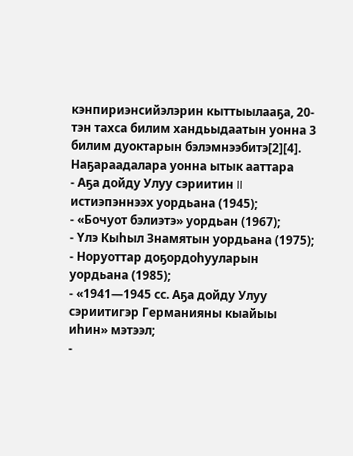кэнпириэнсийэлэрин кыттыылааҕа, 20-тэн тахса билим хандьыдаатын уонна 3 билим дуоктарын бэлэмнээбитэ[2][4].
Наҕараадалара уонна ытык ааттара
- Аҕа дойду Улуу сэриитин II истиэпэннээх уордьана (1945);
- «Бочуот бэлиэтэ» уордьан (1967);
- Үлэ Кыһыл Знамятын уордьана (1975);
- Норуоттар доҕордоһууларын уордьана (1985);
- «1941—1945 сс. Аҕа дойду Улуу сэриитигэр Германияны кыайыы иһин» мэтээл;
-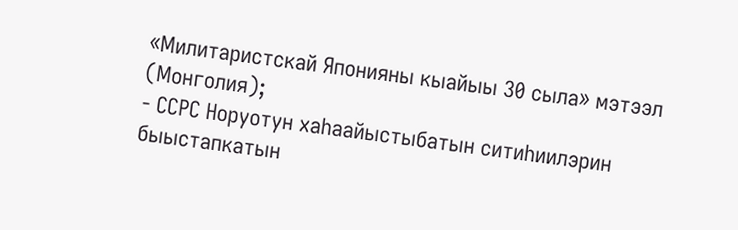«Милитаристскай Японияны кыайыы 30 сыла» мэтээл (Монголия);
- ССРС Норуотун хаһаайыстыбатын ситиһиилэрин быыстапкатын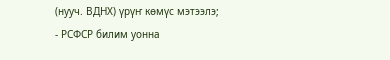(нууч. ВДНХ) үрүҥ көмүс мэтээлэ;
- РСФСР билим уонна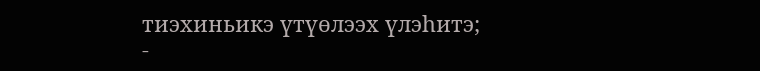тиэхиньикэ үтүөлээх үлэһитэ;
-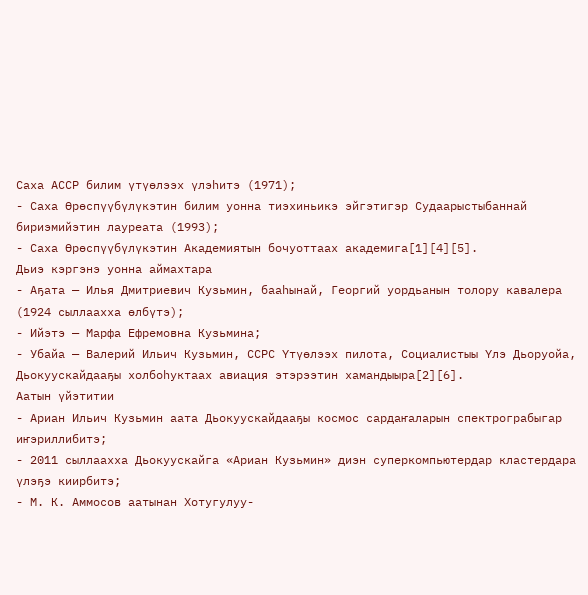Саха АССР билим үтүөлээх үлэһитэ (1971);
- Саха Өрөспүүбүлүкэтин билим уонна тиэхиньикэ эйгэтигэр Судаарыстыбаннай бириэмийэтин лауреата (1993);
- Саха Өрөспүүбүлүкэтин Академиятын бочуоттаах академига[1][4][5].
Дьиэ кэргэнэ уонна аймахтара
- Аҕата — Илья Дмитриевич Кузьмин, бааһынай, Георгий уордьанын толору кавалера (1924 сыллаахха өлбүтэ);
- Ийэтэ — Марфа Ефремовна Кузьмина;
- Убайа — Валерий Ильич Кузьмин, ССРС Үтүөлээх пилота, Социалистыы Үлэ Дьоруойа, Дьокуускайдааҕы холбоһуктаах авиация этэрээтин хамандыыра[2][6].
Аатын үйэтитии
- Ариан Ильич Кузьмин аата Дьокуускайдааҕы космос сардаҥаларын спектрограбыгар иҥэриллибитэ;
- 2011 сыллаахха Дьокуускайга «Ариан Кузьмин» диэн суперкомпьютердар кластердара үлэҕэ киирбитэ;
- М. К. Аммосов аатынан Хотугулуу-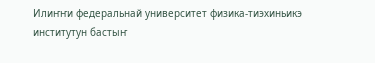Илиҥҥи федеральнай университет физика-тиэхиньикэ институтун бастыҥ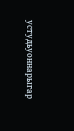устудьуоннарыгар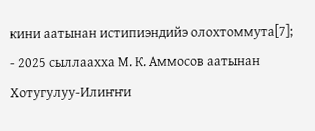кини аатынан истипиэндийэ олохтоммута[7];
- 2025 сыллаахха М. К. Аммосов аатынан Хотугулуу-Илиҥҥи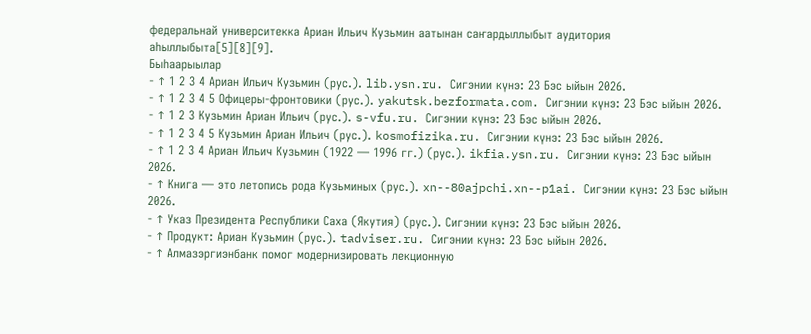федеральнай университекка Ариан Ильич Кузьмин аатынан саҥардыллыбыт аудитория аһыллыбыта[5][8][9].
Быһаарыылар
- ↑ 1 2 3 4 Ариан Ильич Кузьмин (рус.). lib.ysn.ru. Сигэнии күнэ: 23 Бэс ыйын 2026.
- ↑ 1 2 3 4 5 Офицеры-фронтовики (рус.). yakutsk.bezformata.com. Сигэнии күнэ: 23 Бэс ыйын 2026.
- ↑ 1 2 3 Кузьмин Ариан Ильич (рус.). s-vfu.ru. Сигэнии күнэ: 23 Бэс ыйын 2026.
- ↑ 1 2 3 4 5 Кузьмин Ариан Ильич (рус.). kosmofizika.ru. Сигэнии күнэ: 23 Бэс ыйын 2026.
- ↑ 1 2 3 4 Ариан Ильич Кузьмин (1922 — 1996 гг.) (рус.). ikfia.ysn.ru. Сигэнии күнэ: 23 Бэс ыйын 2026.
- ↑ Книга — это летопись рода Кузьминых (рус.). xn--80ajpchi.xn--p1ai. Сигэнии күнэ: 23 Бэс ыйын 2026.
- ↑ Указ Президента Республики Саха (Якутия) (рус.). Сигэнии күнэ: 23 Бэс ыйын 2026.
- ↑ Продукт: Ариан Кузьмин (рус.). tadviser.ru. Сигэнии күнэ: 23 Бэс ыйын 2026.
- ↑ Алмазэргиэнбанк помог модернизировать лекционную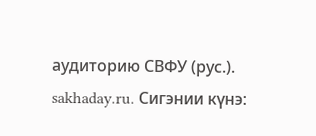аудиторию СВФУ (рус.). sakhaday.ru. Сигэнии күнэ: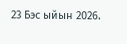23 Бэс ыйын 2026.